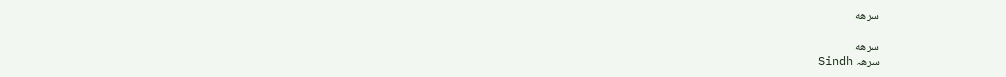سرهه

سرهه
سرھہ Sindh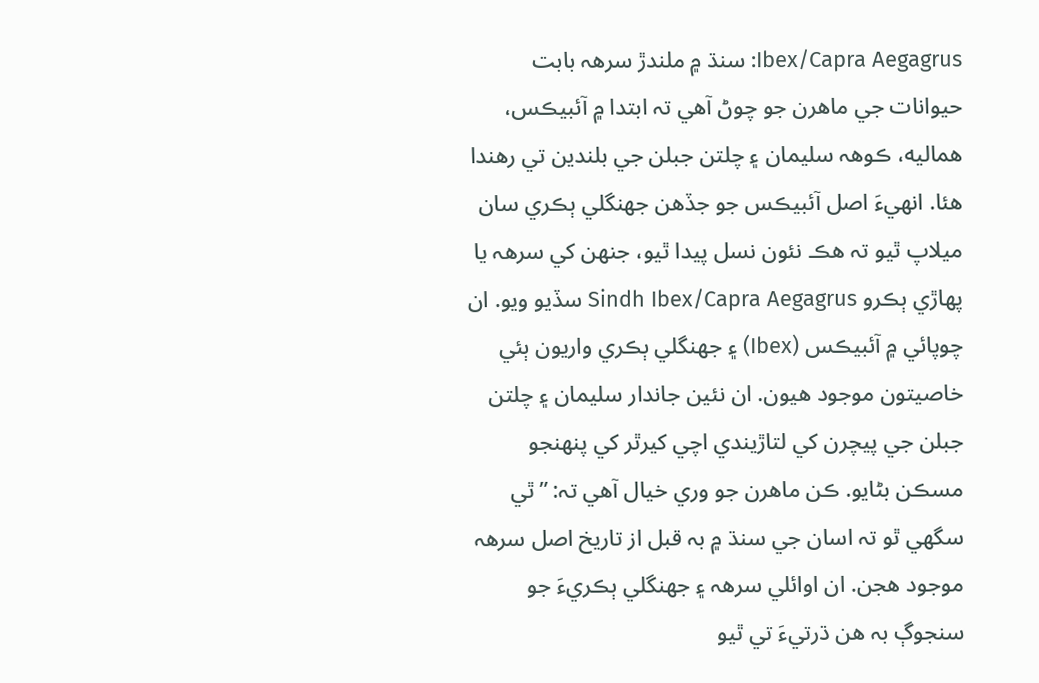Ibex/Capra Aegagrus: سنڌ ۾ ملندڙ سرھہ بابت حيوانات جي ماهرن جو چوڻ آهي تہ ابتدا ۾ آئبيڪس، هماليه، ڪوھہ سليمان ۽ چلتن جبلن جي بلندين تي رهندا هئا. انهيءَ اصل آئبيڪس جو جڏهن جهنگلي ٻڪري سان ميلاپ ٿيو تہ هڪ نئون نسل پيدا ٿيو، جنهن کي سرھہ يا پهاڙي ٻڪرو Sindh Ibex/Capra Aegagrus سڏيو ويو. ان چوپائي ۾ آئبيڪس (Ibex) ۽ جهنگلي ٻڪري واريون ٻئي خاصيتون موجود هيون. ان نئين جاندار سليمان ۽ چلتن جبلن جي پيچرن کي لتاڙيندي اچي کيرٿر کي پنهنجو مسڪن بڻايو. ڪن ماهرن جو وري خيال آهي تہ: ”ٿي سگهي ٿو تہ اسان جي سنڌ ۾ بہ قبل از تاريخ اصل سرھہ موجود هجن. ان اوائلي سرھہ ۽ جهنگلي ٻڪريءَ جو سنجوڳ بہ هن ڌرتيءَ تي ٿيو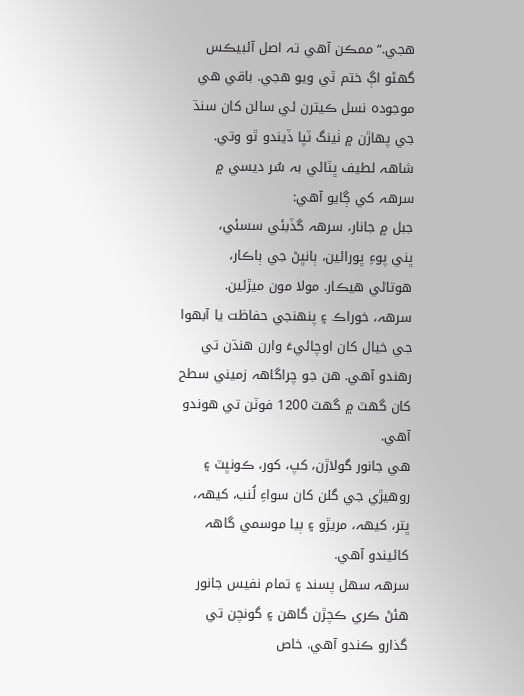هجي.“ ممڪن آهي تہ اصل آئبيڪس گهڻو اڳ ختم ٿي ويو هجي. باقي هي موجودہ نسل ڪيترن ئي سالن کان سنڌ جي پهاڙن ۾ ٺينگ ٽپا ڏيندو ٿو وتي. شاھہ لطيف ڀٽائي بہ سُر ديسي ۾ سرھہ کي ڳايو آهي:
جبل ۾ جانار، سرھہ گڏبئي سسئي،
ڀني پوءِ ڀورائين، ٻانڀڻ جي ٻاڪار،
هوتاڻي هيڪار. مولا مون ميڙئين.
سرھہ، خوراڪ ۽ پنھنجي حفاظت يا آبهوا جي خيال کان اوچائيءَ وارن هنڌن تي رهندو آهي. هن جو چراگاھہ زميني سطح کان گهٽ ۾ گهٽ 1200 فوٽن تي هوندو آهي.
هي جانور گولاڙن، کپ، کور، ڪونڀٽ ۽ روهيڙي جي گلن کان سواءِ لُنب، کيھہ، ڀتر، کيھہ، مريڙو ۽ ٻيا موسمي گاھہ کائيندو آهي.
سرھہ سھل پسند ۽ تمام نفيس جانور هئڻ ڪري ڪچڙن گاهن ۽ گونچن تي گذارو ڪندو آهي. خاص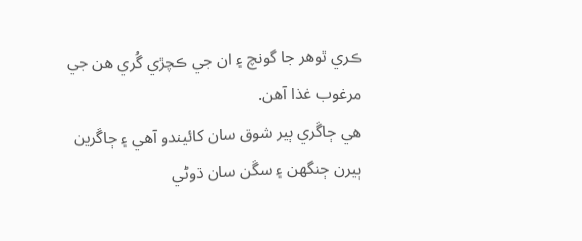ڪري ٿوهر جا گونچ ۽ ان جي ڪچڙي گُري هن جي مرغوب غذا آهن.
هي ڄاڱري ٻير شوق سان کائيندو آهي ۽ ڄاڱرين ٻيرن ڄنگهن ۽ سڱن سان ڌوڻي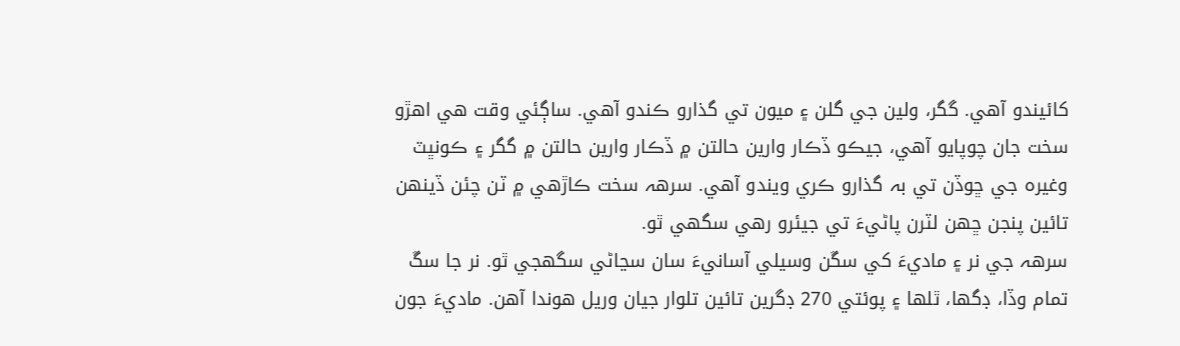کائيندو آهي. گگر، ولين جي گلن ۽ ميون تي گذارو ڪندو آهي. ساڳئي وقت هي اهڙو سخت جان چوپايو آهي، جيڪو ڏڪار وارين حالتن ۾ ڏڪار وارين حالتن ۾ گگر ۽ ڪونڀٽ وغيرہ جي ڇوڏن تي بہ گذارو ڪري ويندو آهي. سرھہ سخت ڪاڙهي ۾ ٽن چئن ڏينهن تائين پنجن ڇھن لٽرن پاڻيءَ تي جيئرو رهي سگهي ٿو.
سرھہ جي نر ۽ ماديءَ کي سڱن وسيلي آسانيءَ سان سڃاڻي سگهجي ٿو. نر جا سڱ تمام وڏا، ڊگها، ٿلها ۽ پوئتي 270 ڊگرين تائين تلوار جيان وريل هوندا آهن. ماديءَ جون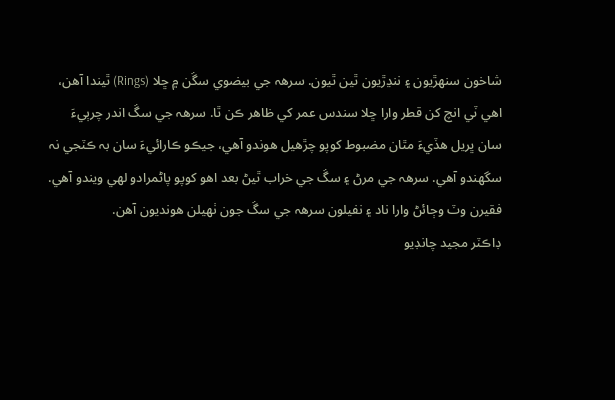شاخون سنهڙيون ۽ ننڍڙيون ٿين ٿيون. سرھہ جي بيضوي سڱن ۾ ڇلا (Rings) ٿيندا آهن، اهي ٽي انچ کن قطر وارا ڇلا سندس عمر کي ظاهر ڪن ٿا. سرھہ جي سڱ اندر چرٻيءَ سان ڀريل هڏيءَ مٿان مضبوط کوپو چڙهيل هوندو آهي، جيڪو ڪارائيءَ سان بہ ڪٽجي نہ سگهندو آهي. سرھہ جي مرڻ ۽ سڱ جي خراب ٿيڻ بعد اهو کوپو پاڻمرادو لھي ويندو آهي.
فقيرن وٽ وڄائڻ وارا ناد ۽ نفيلون سرھہ جي سڱ جون ٺهيلن هونديون آهن.
ڊاڪٽر مجيد چانڊيو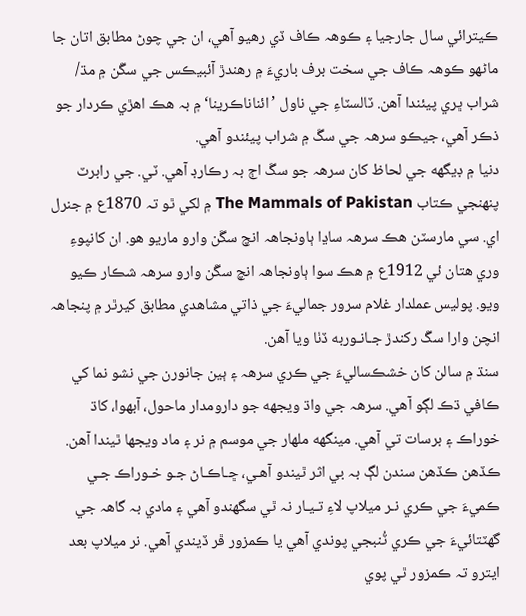ڪيترائي سال جارجيا ۽ ڪوھہ ڪاف ڏي رهيو آهي، ان جي چوڻ مطابق اتان جا ماڻهو ڪوھہ ڪاف جي سخت برف باريءَ ۾ رهندڙ آئبيڪس جي سڱن ۾ مڌ/ شراب ڀري پيئندا آهن. ٽالسٽاءِ جي ناول ’ائناناڪرينا‘ ۾ بہ هڪ اهڙي ڪردار جو ذڪر آهي، جيڪو سرھہ جي سڱ ۾ شراب پيئندو آهي.
دنيا ۾ ڊيگهه جي لحاظ کان سرھہ جو سڱ اڄ بہ رڪارڊ آهي. ٽي. جي رابرٽ پنھنجي ڪتاب The Mammals of Pakistan ۾ لکي ٿو تہ 1870ع ۾ جنرل اي. سي مارسٽن هڪ سرھہ ساڍا ٻاونجاھہ انچ سڱن وارو ماريو هو. ان کانپوءِ وري هتان ئي 1912ع ۾ هڪ سوا ٻاونجاھہ انچ سڱن وارو سرھہ شڪار ڪيو ويو. پوليس عملدار غلام سرور جماليءَ جي ذاتي مشاهدي مطابق کيرٿر ۾ پنجاھہ انچن وارا سڱ رکندڙ جـانـوربه ڏٺا ويا آهن.
سنڌ ۾ سالن کان خشڪساليءَ جي ڪري سرھہ ۽ ٻين جانورن جي نشو نما کي ڪافي ڌڪ لڳو آهي. سرھہ جي واڌ ويجهه جو دارومدار ماحول، آبهوا، کاڌ خوراڪ ۽ برسات تي آهي. مينگهه ملهار جي موسم ۾ نر ۽ ماد ويجها ٿيندا آهن. ڪڏهن ڪڏهن سندن لڳ بہ بي اثر ٿيندو آهـي، ڇـاڪـاڻ جـو خـوراڪ جـي ڪميءَ جي ڪري نـر ميلاپ لاءِ تـيـار نہ ٿي سگهندو آهي ۽ مادي بہ گاھہ جي گهٽتائيءَ جي ڪري ٽُنبجي پوندي آهي يا ڪمزور ڦر ڏيندي آهي. نر ميلاپ بعد ايترو تہ ڪمزور ٿي پوي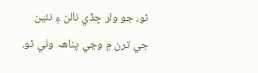ٿو، جو ولر ڇڏي نالن ۽ نئين جي ترن ۾ وڃي پناھہ وٺي ٿو.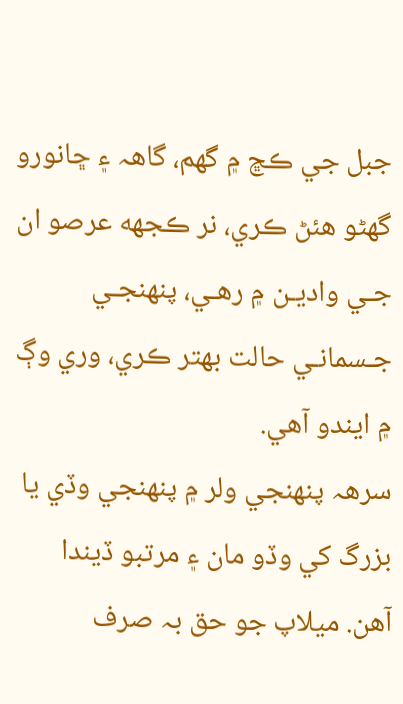جبل جي ڪڇ ۾ گهم، گاھہ ۽ ڇانورو گهڻو هئڻ ڪري، نر ڪجهه عرصو ان جـي واديـن ۾ رهـي، پنهنجـي جـسمانـي حالت بهتر ڪري، وري وڳ ۾ ايندو آهي.
سرھہ پنھنجي ولر ۾ پنھنجي وڏي يا بزرگ کي وڏو مان ۽ مرتبو ڏيندا آهن. ميلاپ جو حق بہ صرف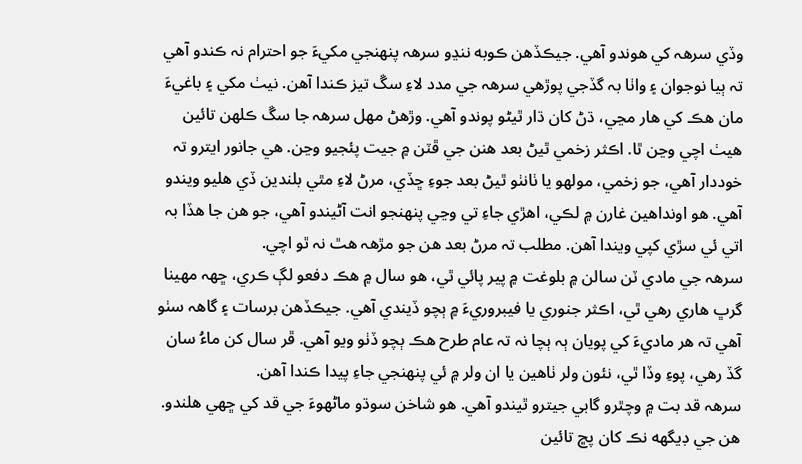وڏي سرھہ کي هوندو آهي. جيڪڏهن ڪوبه ننڍو سرھہ پنھنجي مکيءَ جو احترام نہ ڪندو آهي تہ ٻيا نوجوان ۽ واٺا بہ گڏجي پوڙهي سرھہ جي مدد لاءِ سڱ تيز ڪندا آهن. نيٺ مکي ۽ باغيءَ مان هڪ کي هار مڃي، ڌڻ کان ڌار ٿيڻو پوندو آهي. وڙهڻ مھل سرھہ جا سڱ ڪلهن تائين هيٺ اچي وڃن ٿا. اڪثر زخمي ٿيڻ بعد هنن جي ڦٽن ۾ جيت پئجيو وڃن. هي جانور ايترو تہ خوددار آهي، جو زخمي، مولهو يا ٺانٺو ٿيڻ بعد جوءِ ڇڏي، مرڻ لاءِ مٿي بلندين ڏي هليو ويندو آهي. هو اونداهين غارن ۾ لڪي، اهڙي جاءِ تي وڃي پنهنجو انت آڻيندو آهي، جو هن جا هڏا بہ اتي ئي سڙي کپي ويندا آهن. مطلب تہ مرڻ بعد هن جو مڙھہ هٿ نہ ٿو اچي.
سرھہ جي مادي ٽن سالن ۾ بلوغت ۾ پير پائي ٿي، هو سال ۾ هڪ دفعو لڳ ڪري، ڇھہ مهينا گرڀ هاري رهي ٿي، اڪثر جنوري يا فيبروريءَ ۾ ٻچو ڏيندي آهي. جيڪڏهن برسات ۽ گاھہ سٺو آهي تہ هر ماديءَ کي پويان ٻہ ٻچا نہ تہ عام طرح هڪ ٻچو ڏٺو ويو آهي. ڦر سال کن ماءُ سان گڏ رهي، پوءِ وڏا ٿي، نئون ولر ٺاهين يا ان ولر ۾ ئي پنھنجي جاءِ پيدا ڪندا آهن.
سرھہ قد بت ۾ وچٿرو گابي جيترو ٿيندو آهي. هو شاخن سوڌو ماڻهوءَ جي قد کي ڇھي هلندو. هن جي ڊيگهه نڪ کان پڇ تائين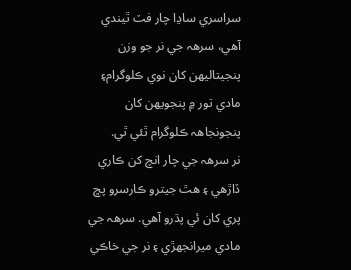سراسري ساڍا چار فٽ ٿيندي آهي، سرھہ جي نر جو وزن پنجيتاليهن کان نوي ڪلوگرام۽ مادي تور ۾ پنجويهن کان پنجونجاھہ ڪلوگرام ٿئي ٿي.
نر سرھہ جي چار انچ کن ڪاري ڏاڙهي ۽ هٿ جيترو ڪارسرو پڇ پري کان ئي پڌرو آهي. سرھہ جي مادي ميرانجهڙي ۽ نر جي خاڪي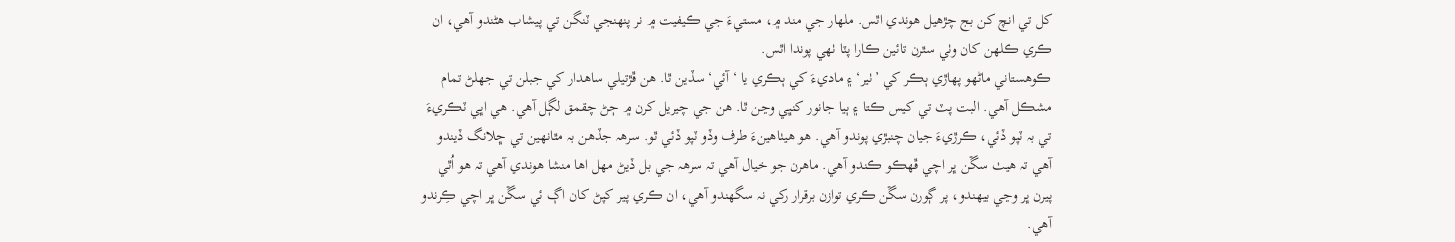کل تي انچ کن بج چڙهيل هوندي اٿس. ملهار جي مند ۾، مستيءَ جي ڪيفيت ۾ نر پنھنجي ٽنگن تي پيشاب هڻندو آهي، ان ڪري ڪلهن کان وٺي سٿرن تائين ڪارا پٽا ٺھي پوندا اٿس.
ڪوهستاني ماڻهو پهاڙي ٻڪر کي ’ٺير‘ ۽ ماديءَ کي ٻڪري يا ‘آئي‘ سڏين ٿا. هن ڦڙتيلي ساهدار کي جبلن تي جهلڻ تمام مشڪل آهي. البت پٽ تي کيس ڪتا ۽ ٻيا جانور کنڀي وڃن ٿا. هن جي چيريل کرن ۾ ڄڻ چقمق لڳل آهي. هي اڀي ٽڪريءَ تي بہ ٽپو ڏئي، ڪرڙيءَ جيان چنبڙي پوندو آهي. هو هيٺاهينءَ طرف وڏو ٽپو ڏئي ٿو. سرھہ جڏهن بہ مٿانهين تي ڇلانگ ڏيندو آهي تہ هيٺ سڱن ڀر اچي ڦهڪو ڪندو آهي. ماهرن جو خيال آهي تہ سرھہ جي بل ڏيڻ مھل اها منشا هوندي آهي تہ هو اُٿي پيرن ڀر وڃي بيهندو، پر ڳورن سڱن ڪري توازن برقرار رکي نہ سگهندو آهي، ان ڪري پير کپڻ کان اڳ ئي سڱن ڀر اچي ڪِرندو آهي.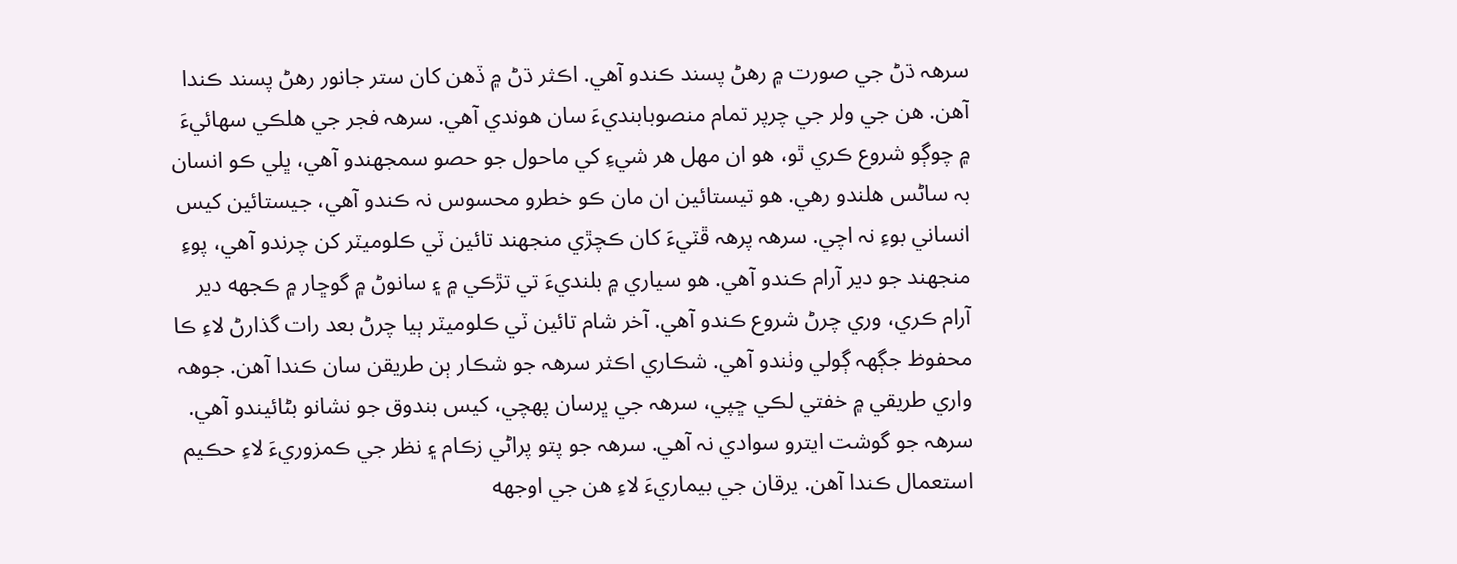سرھہ ڌڻ جي صورت ۾ رهڻ پسند ڪندو آهي. اڪثر ڌڻ ۾ ڏهن کان ستر جانور رهڻ پسند ڪندا آهن. هن جي ولر جي چرپر تمام منصوبابنديءَ سان هوندي آهي. سرھہ فجر جي هلڪي سهائيءَ ۾ چوڳو شروع ڪري ٿو، هو ان مھل هر شيءِ کي ماحول جو حصو سمجهندو آهي، ڀلي ڪو انسان بہ ساڻس هلندو رهي. هو تيستائين ان مان ڪو خطرو محسوس نہ ڪندو آهي، جيستائين کيس انساني بوءِ نہ اچي. سرھہ پرھہ ڦٽيءَ کان ڪچڙي منجهند تائين ٽي ڪلوميٽر کن چرندو آهي، پوءِ منجهند جو دير آرام ڪندو آهي. هو سياري ۾ بلنديءَ تي تڙڪي ۾ ۽ سانوڻ ۾ گوڇار ۾ ڪجهه دير آرام ڪري، وري چرڻ شروع ڪندو آهي. آخر شام تائين ٽي ڪلوميٽر ٻيا چرڻ بعد رات گذارڻ لاءِ ڪا محفوظ جڳھہ ڳولي وٺندو آهي. شڪاري اڪثر سرھہ جو شڪار ٻن طريقن سان ڪندا آهن. جوھہ واري طريقي ۾ خفتي لڪي ڇپي، سرھہ جي ڀرسان پهچي، کيس بندوق جو نشانو بڻائيندو آهي. سرھہ جو گوشت ايترو سوادي نہ آهي. سرھہ جو پتو پراڻي زڪام ۽ نظر جي ڪمزوريءَ لاءِ حڪيم استعمال ڪندا آهن. يرقان جي بيماريءَ لاءِ هن جي اوجهه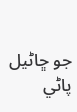جو ڇاڻيل پاڻي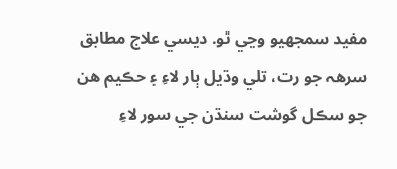مفيد سمجهيو وڃي ٿو. ديسي علاج مطابق سرھہ جو رت، تلي وڌيل ٻار لاءِ ۽ حڪيم هن جو سڪل گوشت سنڌن جي سور لاءِ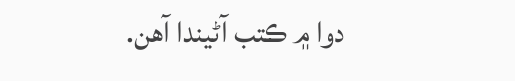دوا ۾ ڪتب آڻيندا آهن.